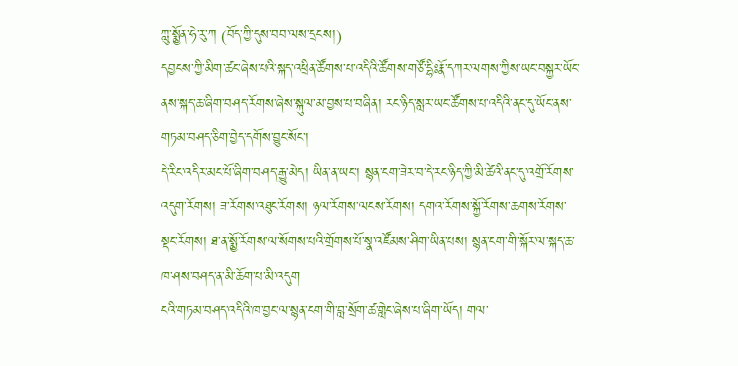ཀླུ་སྨྱོན་ཧེ་རུ་ཀ (བོད་ཀྱི་དུས་བབ་ལས་དྲངས།)
དབྱངས་ཀྱི་མིག་ཚང་ཞེས་པའི་སྐད་འཕྲིན་ཚོགས་པ་འདིའི་ཚོགས་གཙོ་དྷིཿརྣོ་དཀར་ལགས་ཀྱིས་ཡང་བསྐྱར་ཡོང་ནས་སྐད་ཆ་ཞིག་བཤད་རོགས་ཞེས་སྐུལ་མ་བྱས་པ་བཞིན། རང་ཉིད་སླར་ཡང་ཚོགས་པ་འདིའི་ནང་དུ་ཡོང་ནས་གཏམ་བཤད་ཅིག་བྱེད་དགོས་བྱུང་སོང་།
དེ་རིང་འདིར་མང་པོ་ཞིག་བཤད་རྒྱུ་མེད། ཡིན་ན་ཡང་། སྙན་ངག་ཟེར་བ་དེ་རང་ཉིད་ཀྱི་མི་ཚེའི་ནང་དུ་འགྲོ་རོགས་འདུག་རོགས། ཟ་རོགས་འཐུང་རོགས། ཉལ་རོགས་ལངས་རོགས། དགའ་རོགས་སྐྱོ་རོགས་ཆགས་རོགས་སྡང་རོགས། ཐ་ན་སྨྱོ་རོགས་ལ་སོགས་པའི་གྲོགས་པོ་སྣ་འཛོམས་ཤིག་ཡིན་པས། སྙན་ངག་གི་སྐོར་ལ་སྐད་ཆ་ཁ་ཤས་བཤད་ན་མི་ཆོག་པ་མི་འདུག
ངའི་གཏམ་བཤད་འདིའི་ཁ་བྱང་ལ་སྙན་ངག་གི་བླ་སྲོག་ཚ་གླེང་ཞེས་པ་ཞིག་ཡོད། གལ་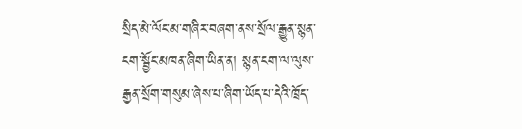སྲིད་མེ་ལོང་མ་གཞིར་བཞག་ནས་སྲོལ་རྒྱུན་སྙན་ངག་སྦྱོང་མཁན་ཞིག་ཡིན་ན། སྙན་ངག་ལ་ལུས་རྒྱན་སྲོག་གསུམ་ཞེས་པ་ཞིག་ཡོད་པ་དེའི་ཁྲོད་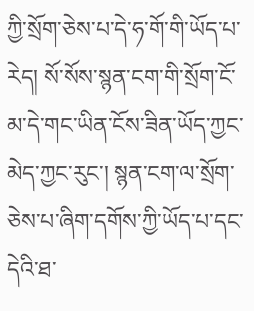ཀྱི་སྲོག་ཅེས་པ་དེ་ཧ་གོ་གི་ཡོད་པ་རེད། སོ་སོས་སྙན་ངག་གི་སྲོག་ངོ་མ་དེ་གང་ཡིན་ངོས་ཟིན་ཡོད་ཀྱང་མེད་ཀྱང་རུང་། སྙན་ངག་ལ་སྲོག་ཅེས་པ་ཞིག་དགོས་ཀྱི་ཡོད་པ་དང་དེའི་ཐ་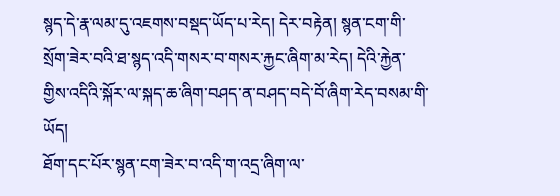སྙད་དེ་རྣ་ལམ་དུ་འཇགས་བསྡད་ཡོད་པ་རེད། དེར་བརྟེན། སྙན་ངག་གི་སྲོག་ཟེར་བའི་ཐ་སྙད་འདི་གསར་བ་གསར་རྐྱང་ཞིག་མ་རེད། དེའི་རྐྱེན་གྱིས་འདིའི་སྐོར་ལ་སྐད་ཆ་ཞིག་བཤད་ན་བཤད་བདེ་བོ་ཞིག་རེད་བསམ་གི་ཡོད།
ཐོག་དང་པོར་སྙན་ངག་ཟེར་བ་འདི་ག་འདྲ་ཞིག་ལ་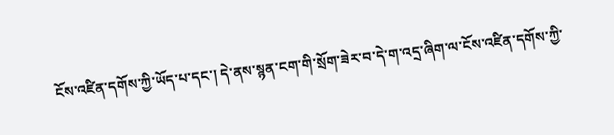ངོས་འཛིན་དགོས་ཀྱི་ཡོད་པ་དང་། དེ་ནས་སྙན་ངག་གི་སྲོག་ཟེར་བ་དེ་ག་འདྲ་ཞིག་ལ་ངོས་འཛིན་དགོས་ཀྱི་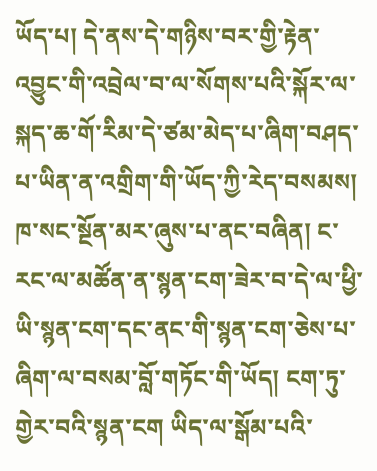ཡོད་པ། དེ་ནས་དེ་གཉིས་བར་གྱི་རྟེན་འབྱུང་གི་འབྲེལ་བ་ལ་སོགས་པའི་སྐོར་ལ་སྐད་ཆ་གོ་རིམ་དེ་ཙམ་མེད་པ་ཞིག་བཤད་པ་ཡིན་ན་འགྲིག་གི་ཡོད་ཀྱི་རེད་བསམས། ཁ་སང་སྔོན་མར་ཞུས་པ་ནང་བཞིན། ང་རང་ལ་མཚོན་ན་སྙན་ངག་ཟེར་བ་དེ་ལ་ཕྱི་ཡི་སྙན་ངག་དང་ནང་གི་སྙན་ངག་ཅེས་པ་ཞིག་ལ་བསམ་བློ་གཏོང་གི་ཡོད། ངག་ཏུ་གྱེར་བའི་སྙན་ངག ཡིད་ལ་སྒོམ་པའི་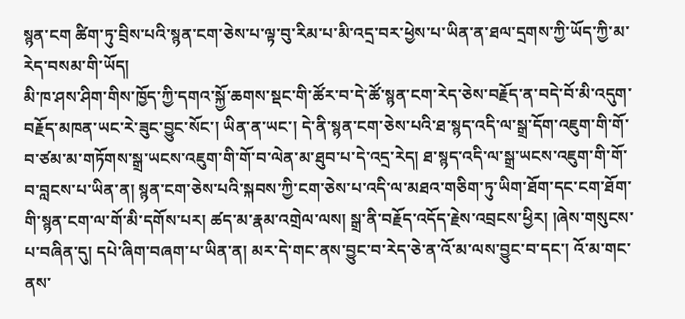སྙན་ངག ཚིག་ཏུ་བྲིས་པའི་སྙན་ངག་ཅེས་པ་ལྟ་བུ་རིམ་པ་མི་འདྲ་བར་ཕྱེས་པ་ཡིན་ན་ཐལ་དྲགས་ཀྱི་ཡོད་ཀྱི་མ་རེད་བསམ་གི་ཡོད།
མི་ཁ་ཤས་ཤིག་གིས་ཁྱོད་ཀྱི་དགའ་སྐྱོ་ཆགས་སྡང་གི་ཚོར་བ་དེ་ཚོ་སྙན་ངག་རེད་ཅེས་བརྗོད་ན་བདེ་བོ་མི་འདུག་བརྗོད་མཁན་ཡང་རེ་ཟུང་བྱུང་སོང་། ཡིན་ན་ཡང་། དེ་ནི་སྙན་ངག་ཅེས་པའི་ཐ་སྙད་འདི་ལ་སྒྲ་དོག་འཇུག་གི་གོ་བ་ཙམ་མ་གཏོགས་སྒྲ་ཡངས་འཇུག་གི་གོ་བ་ལེན་མ་ཐུབ་པ་དེ་འདྲ་རེད། ཐ་སྙད་འདི་ལ་སྒྲ་ཡངས་འཇུག་གི་གོ་བ་བླངས་པ་ཡིན་ན། སྙན་ངག་ཅེས་པའི་སྐབས་ཀྱི་ངག་ཅེས་པ་འདི་ལ་མཐའ་གཅིག་ཏུ་ཡིག་ཐོག་དང་ངག་ཐོག་གི་སྙན་ངག་ལ་གོ་མི་དགོས་པར། ཚད་མ་རྣམ་འགྲེལ་ལས། སྒྲ་ནི་བརྗོད་འདོད་རྗེས་འབྲངས་ཕྱིར། །ཞེས་གསུངས་པ་བཞིན་དུ། དཔེ་ཞིག་བཞག་པ་ཡིན་ན། མར་དེ་གང་ནས་བྱུང་བ་རེད་ཅེ་ན་འོ་མ་ལས་བྱུང་བ་དང་། འོ་མ་གང་ནས་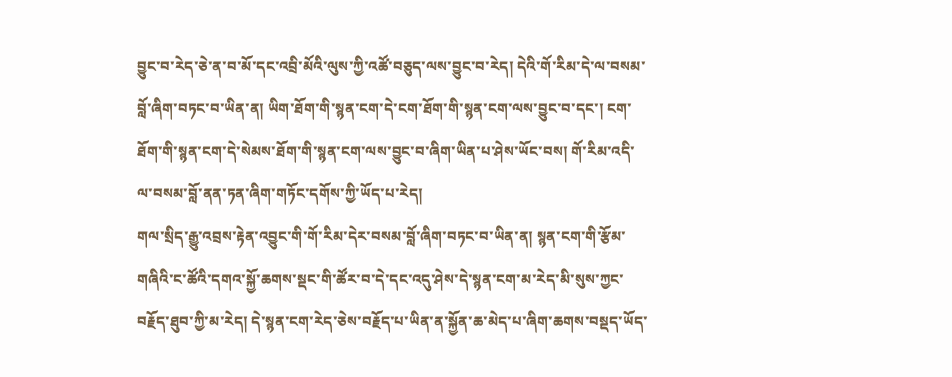བྱུང་བ་རེད་ཅེ་ན་བ་མོ་དང་འབྲི་མོའི་ལུས་ཀྱི་འཚོ་བཅུད་ལས་བྱུང་བ་རེད། དེའི་གོ་རིམ་དེ་ལ་བསམ་བློ་ཞིག་བཏང་བ་ཡིན་ན། ཡིག་ཐོག་གི་སྙན་ངག་དེ་ངག་ཐོག་གི་སྙན་ངག་ལས་བྱུང་བ་དང་། ངག་ཐོག་གི་སྙན་ངག་དེ་སེམས་ཐོག་གི་སྙན་ངག་ལས་བྱུང་བ་ཞིག་ཡིན་པ་ཤེས་ཡོང་བས། གོ་རིམ་འདི་ལ་བསམ་བློ་ནན་ཏན་ཞིག་གཏོང་དགོས་ཀྱི་ཡོད་པ་རེད།
གལ་སྲིད་རྒྱུ་འབྲས་རྟེན་འབྱུང་གི་གོ་རིམ་དེར་བསམ་བློ་ཞིག་བཏང་བ་ཡིན་ན། སྙན་ངག་གི་རྩོམ་གཞིའི་ང་ཚོའི་དགའ་སྐྱོ་ཆགས་སྡང་གི་ཚོར་བ་དེ་དང་འདུ་ཤེས་དེ་སྙན་ངག་མ་རེད་མི་སུས་ཀྱང་བརྗོད་ཐུབ་ཀྱི་མ་རེད། དེ་སྙན་ངག་རེད་ཅེས་བརྗོད་པ་ཡིན་ན་སྐྱོན་ཆ་མེད་པ་ཞིག་ཆགས་བསྡད་ཡོད་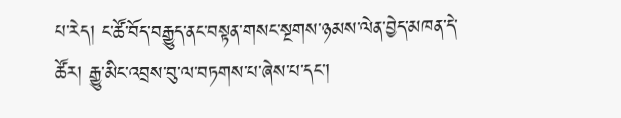པ་རེད། ང་ཚོ་བོད་བརྒྱུད་ནང་བསྟན་གསང་སྔགས་ཉམས་ལེན་བྱེད་མཁན་དེ་ཚོར། རྒྱུ་མིང་འབྲས་བུ་ལ་བཏགས་པ་ཞེས་པ་དང་།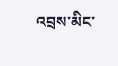འབྲས་མིང་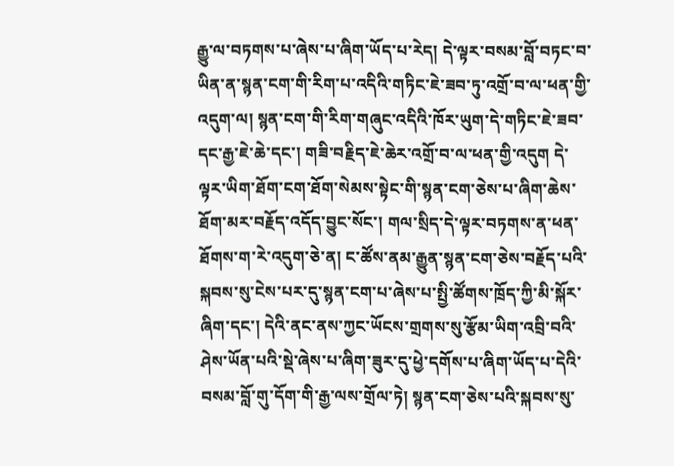རྒྱུ་ལ་བཏགས་པ་ཞེས་པ་ཞིག་ཡོད་པ་རེད། དེ་ལྟར་བསམ་བློ་བཏང་བ་ཡིན་ན་སྙན་ངག་གི་རིག་པ་འདིའི་གཏིང་ཇེ་ཟབ་ཏུ་འགྲོ་བ་ལ་ཕན་གྱི་འདུག་ལ། སྙན་ངག་གི་རིག་གཞུང་འདིའི་ཁོར་ཡུག་དེ་གཏིང་ཇེ་ཟབ་དང་རྒྱ་ཇེ་ཆེ་དང་། གཟི་བརྗིད་ཇེ་ཆེར་འགྲོ་བ་ལ་ཕན་གྱི་འདུག དེ་ལྟར་ཡིག་ཐོག་ངག་ཐོག་སེམས་སྟེང་གི་སྙན་ངག་ཅེས་པ་ཞིག་ཆེས་ཐོག་མར་བརྗོད་འདོད་བྱུང་སོང་། གལ་སྲིད་དེ་ལྟར་བཏགས་ན་ཕན་ཐོགས་ག་རེ་འདུག་ཅེ་ན། ང་ཚོས་ནམ་རྒྱུན་སྙན་ངག་ཅེས་བརྗོད་པའི་སྐབས་སུ་ངེས་པར་དུ་སྙན་ངག་པ་ཞེས་པ་སྤྱི་ཚོགས་ཁྲོད་ཀྱི་མི་སྐོར་ཞིག་དང་། དེའི་ནང་ནས་ཀྱང་ཡོངས་གྲགས་སུ་རྩོམ་ཡིག་འབྲི་བའི་ཤེས་ཡོན་པའི་སྡེ་ཞེས་པ་ཞིག་ཟུར་དུ་ཕྱེ་དགོས་པ་ཞིག་ཡོད་པ་དེའི་བསམ་བློ་གུ་དོག་གི་རྒྱ་ལས་གྲོལ་ཏེ། སྙན་ངག་ཅེས་པའི་སྐབས་སུ་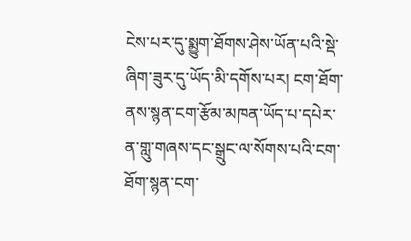ངེས་པར་དུ་སྨྱུག་ཐོགས་ཤེས་ཡོན་པའི་སྡེ་ཞིག་ཟུར་དུ་ཡོད་མི་དགོས་པར། ངག་ཐོག་ནས་སྙན་ངག་རྩོམ་མཁན་ཡོད་པ་དཔེར་ན་གླུ་གཞས་དང་སྒྲུང་ལ་སོགས་པའི་ངག་ཐོག་སྙན་ངག་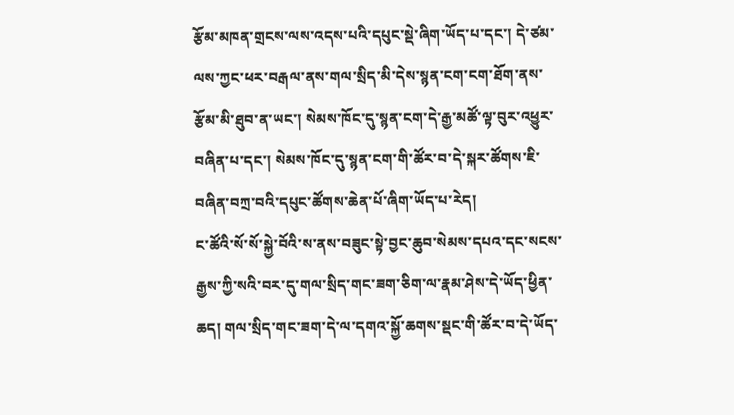རྩོམ་མཁན་གྲངས་ལས་འདས་པའི་དཔུང་སྡེ་ཞིག་ཡོད་པ་དང་། དེ་ཙམ་ལས་ཀྱང་ཕར་བརྒལ་ནས་གལ་སྲིད་མི་དེས་སྙན་ངག་ངག་ཐོག་ནས་རྩོམ་མི་ཐུབ་ན་ཡང་། སེམས་ཁོང་དུ་སྙན་ངག་དེ་རྒྱ་མཚོ་ལྟ་བུར་འཕྱུར་བཞིན་པ་དང་། སེམས་ཁོང་དུ་སྙན་ངག་གི་ཚོར་བ་དེ་སྐར་ཚོགས་ཇི་བཞིན་བཀྲ་བའི་དཔུང་ཚོགས་ཆེན་པོ་ཞིག་ཡོད་པ་རེད།
ང་ཚོའི་སོ་སོ་སྐྱེ་བོའི་ས་ནས་བཟུང་སྟེ་བྱང་ཆུབ་སེམས་དཔའ་དང་སངས་རྒྱས་ཀྱི་སའི་བར་དུ་གལ་སྲིད་གང་ཟག་ཅིག་ལ་རྣམ་ཤེས་དེ་ཡོད་ཕྱིན་ཆད། གལ་སྲིད་གང་ཟག་དེ་ལ་དགའ་སྐྱོ་ཆགས་སྡང་གི་ཚོར་བ་དེ་ཡོད་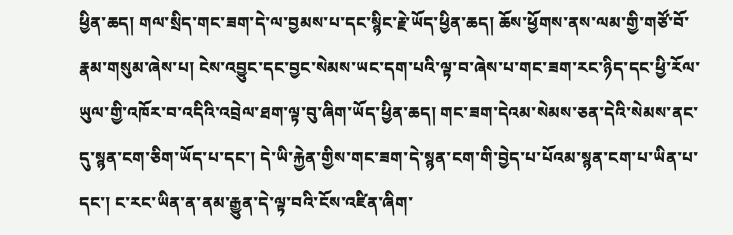ཕྱིན་ཆད། གལ་སྲིད་གང་ཟག་དེ་ལ་བྱམས་པ་དང་སྙིང་རྗེ་ཡོད་ཕྱིན་ཆད། ཆོས་ཕྱོགས་ནས་ལམ་གྱི་གཙོ་བོ་རྣམ་གསུམ་ཞེས་པ། ངེས་འབྱུང་དང་བྱང་སེམས་ཡང་དག་པའི་ལྟ་བ་ཞེས་པ་གང་ཟག་རང་ཉིད་དང་ཕྱི་རོལ་ཡུལ་གྱི་འཁོར་བ་འདིའི་འབྲེལ་ཐག་ལྟ་བུ་ཞིག་ཡོད་ཕྱིན་ཆད། གང་ཟག་དེའམ་སེམས་ཅན་དེའི་སེམས་ནང་དུ་སྙན་ངག་ཅིག་ཡོད་པ་དང་། དེ་ཡི་རྐྱེན་གྱིས་གང་ཟག་དེ་སྙན་ངག་གི་བྱེད་པ་པོའམ་སྙན་ངག་པ་ཡིན་པ་དང་། ང་རང་ཡིན་ན་ནམ་རྒྱུན་དེ་ལྟ་བའི་ངོས་འཛིན་ཞིག་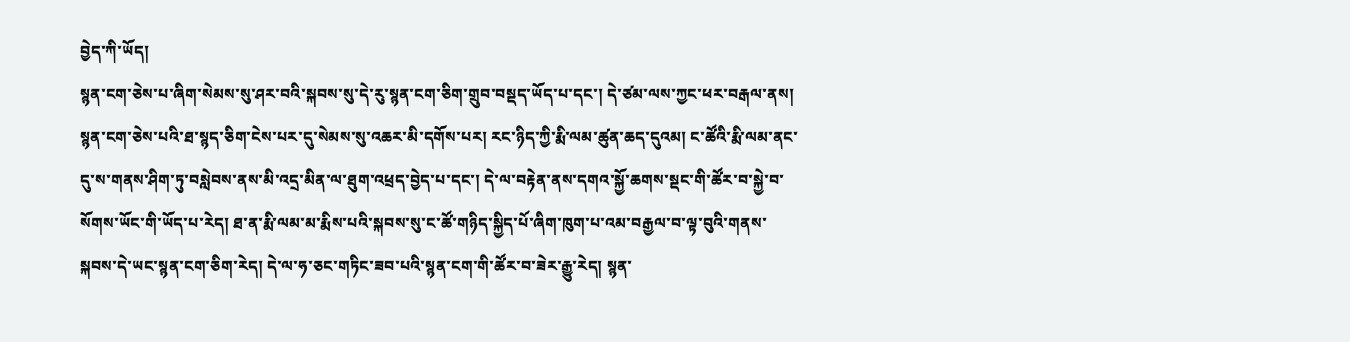བྱེད་ཀི་ཡོད།
སྙན་ངག་ཅེས་པ་ཞིག་སེམས་སུ་ཤར་བའི་སྐབས་སུ་དེ་རུ་སྙན་ངག་ཅིག་གྲུབ་བསྡད་ཡོད་པ་དང་། དེ་ཙམ་ལས་ཀྱང་ཕར་བརྒལ་ནས། སྙན་ངག་ཅེས་པའི་ཐ་སྙད་ཅིག་ངེས་པར་དུ་སེམས་སུ་འཆར་མི་དགོས་པར། རང་ཉིད་ཀྱི་རྨི་ལམ་ཚུན་ཆད་དུའམ། ང་ཚོའི་རྨི་ལམ་ནང་དུ་ས་གནས་ཤིག་ཏུ་བསླེབས་ནས་མི་འདྲ་མིན་ལ་ཐུག་འཕྲད་བྱེད་པ་དང་། དེ་ལ་བརྟེན་ནས་དགའ་སྐྱོ་ཆགས་སྡང་གི་ཚོར་བ་སྐྱེ་བ་སོགས་ཡོང་གི་ཡོད་པ་རེད། ཐ་ན་རྨི་ལམ་མ་རྨིས་པའི་སྐབས་སུ་ང་ཚོ་གཉིད་སྐྱིད་པོ་ཞིག་ཁུག་པ་འམ་བརྒྱལ་བ་ལྟ་བུའི་གནས་སྐབས་དེ་ཡང་སྙན་ངག་ཅིག་རེད། དེ་ལ་ཧ་ཅང་གཏིང་ཟབ་པའི་སྙན་ངག་གི་ཚོར་བ་ཟེར་རྒྱུ་རེད། སྙན་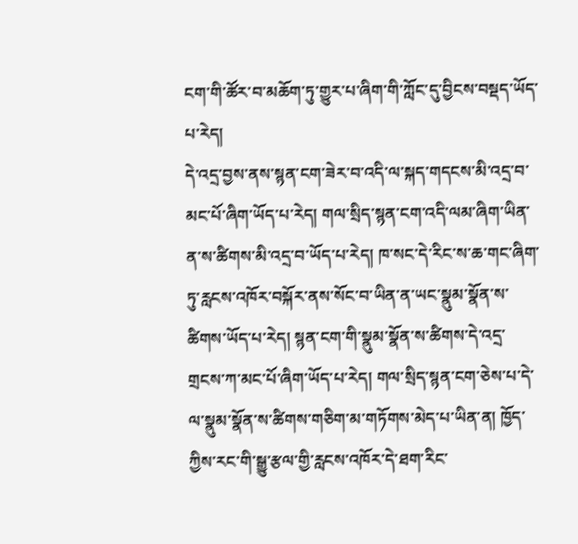ངག་གི་ཚོར་བ་མཆོག་ཏུ་གྱུར་པ་ཞིག་གི་ཀློང་དུ་བྱིངས་བསྡད་ཡོད་པ་རེད།
དེ་འདྲ་བྱས་ནས་སྙན་ངག་ཟེར་བ་འདི་ལ་སྐད་གདངས་མི་འདྲ་བ་མང་པོ་ཞིག་ཡོད་པ་རེད། གལ་སྲིད་སྙན་ངག་འདི་ལམ་ཞིག་ཡིན་ན་ས་ཚིགས་མི་འདྲ་བ་ཡོད་པ་རེད། ཁ་སང་དེ་རིང་ས་ཆ་གང་ཞིག་ཏུ་རླངས་འཁོར་བསྐོར་ནས་སོང་བ་ཡིན་ན་ཡང་སྣུམ་སྣོན་ས་ཚིགས་ཡོད་པ་རེད། སྙན་ངག་གི་སྣུམ་སྣོན་ས་ཚིགས་དེ་འདྲ་གྲངས་ཀ་མང་པོ་ཞིག་ཡོད་པ་རེད། གལ་སྲིད་སྙན་ངག་ཅེས་པ་དེ་ལ་སྣུམ་སྣོན་ས་ཚིགས་གཅིག་མ་གཏོགས་མེད་པ་ཡིན་ན། ཁྱོད་ཀྱིས་རང་གི་སྒྱུ་རྩལ་གྱི་རླངས་འཁོར་དེ་ཐག་རིང་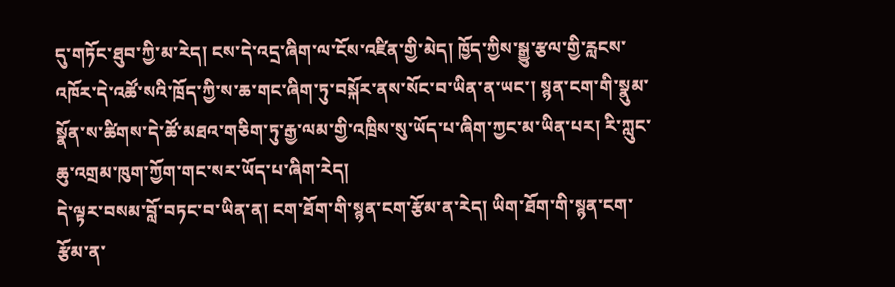དུ་གཏོང་ཐུབ་ཀྱི་མ་རེད། ངས་དེ་འདྲ་ཞིག་ལ་ངོས་འཛིན་གྱི་མེད། ཁྱོད་ཀྱིས་སྒྱུ་རྩལ་གྱི་རླངས་འཁོར་དེ་འཚོ་སའི་ཁྲོད་ཀྱི་ས་ཆ་གང་ཞིག་ཏུ་བསྐོར་ནས་སོང་བ་ཡིན་ན་ཡང་། སྙན་ངག་གི་སྣུམ་སྣོན་ས་ཚིགས་དེ་ཚོ་མཐའ་གཅིག་ཏུ་རྒྱ་ལམ་གྱི་འཁྲིས་སུ་ཡོད་པ་ཞིག་ཀྱང་མ་ཡིན་པར། རི་ཀླུང་ཆུ་འགྲམ་ཁུག་ཀྱོག་གང་སར་ཡོད་པ་ཞིག་རེད།
དེ་ལྟར་བསམ་བློ་བཏང་བ་ཡིན་ན། ངག་ཐོག་གི་སྙན་ངག་རྩོམ་ན་རེད། ཡིག་ཐོག་གི་སྙན་ངག་རྩོམ་ན་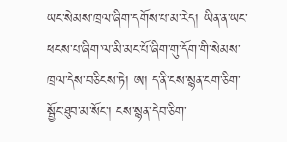ཡང་སེམས་ཁྲལ་ཞིག་དགོས་པ་མ་རེད། ཡིན་ན་ཡང་ཕངས་པ་ཞིག་ལ་མི་མང་པོ་ཞིག་གུ་དོག་གི་སེམས་ཁྲལ་དེས་བཅིངས་ཏེ། ཨ། ད་ནི་ངས་སྙན་ངག་ཅིག་སྦྱོང་ཐུབ་མ་སོང་། ངས་སྙན་དེབ་ཅིག་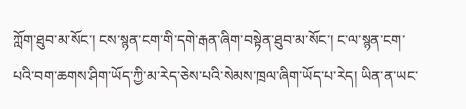ཀློག་ཐུབ་མ་སོང་། ངས་སྙན་ངག་གི་དགེ་རྒན་ཞིག་བསྟེན་ཐུབ་མ་སོང་། ང་ལ་སྙན་ངག་པའི་བག་ཆགས་ཤིག་ཡོད་ཀྱི་མ་རེད་ཅེས་པའི་སེམས་ཁྲལ་ཞིག་ཡོད་པ་རེད། ཡིན་ན་ཡང་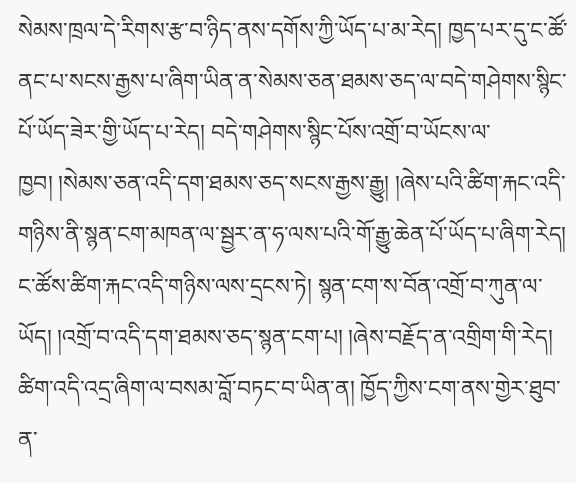སེམས་ཁྲལ་དེ་རིགས་རྩ་བ་ཉིད་ནས་དགོས་ཀྱི་ཡོད་པ་མ་རེད། ཁྱད་པར་དུ་ང་ཚོ་ནང་པ་སངས་རྒྱས་པ་ཞིག་ཡིན་ན་སེམས་ཅན་ཐམས་ཅད་ལ་བདེ་གཤེགས་སྙིང་པོ་ཡོད་ཟེར་གྱི་ཡོད་པ་རེད། བདེ་གཤེགས་སྙིང་པོས་འགྲོ་བ་ཡོངས་ལ་ཁྱབ། །སེམས་ཅན་འདི་དག་ཐམས་ཅད་སངས་རྒྱས་རྒྱུ། །ཞེས་པའི་ཚིག་རྐང་འདི་གཉིས་ནི་སྙན་ངག་མཁན་ལ་སྦྱར་ན་ཧ་ལས་པའི་གོ་རྒྱུ་ཆེན་པོ་ཡོད་པ་ཞིག་རེད། ང་ཚོས་ཚིག་རྐང་འདི་གཉིས་ལས་དྲངས་ཏེ། སྙན་ངག་ས་བོན་འགྲོ་བ་ཀུན་ལ་ཡོད། །འགྲོ་བ་འདི་དག་ཐམས་ཅད་སྙན་ངག་པ། །ཞེས་བརྗོད་ན་འགྲིག་གི་རེད། ཚིག་འདི་འདྲ་ཞིག་ལ་བསམ་བློ་བཏང་བ་ཡིན་ན། ཁྱོད་ཀྱིས་ངག་ནས་གྱེར་ཐུབ་ན་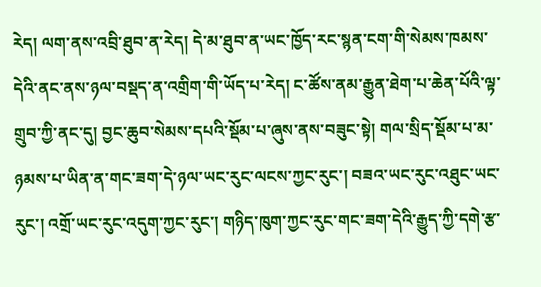རེད། ལག་ནས་འབྲི་ཐུབ་ན་རེད། དེ་མ་ཐུབ་ན་ཡང་ཁྱོད་རང་སྙན་ངག་གི་སེམས་ཁམས་དེའི་ནང་ནས་ཉལ་བསྡད་ན་འགྲིག་གི་ཡོད་པ་རེད། ང་ཚོས་ནམ་རྒྱུན་ཐེག་པ་ཆེན་པོའི་ལྟ་གྲུབ་ཀྱི་ནང་དུ། བྱང་ཆུབ་སེམས་དཔའི་སྡོམ་པ་ཞུས་ནས་བཟུང་སྟེ། གལ་སྲིད་སྡོམ་པ་མ་ཉམས་པ་ཡིན་ན་གང་ཟག་དེ་ཉལ་ཡང་རུང་ལངས་ཀྱང་རུང་། བཟའ་ཡང་རུང་འཐུང་ཡང་རུང་། འགྲོ་ཡང་རུང་འདུག་ཀྱང་རུང་། གཉིད་ཁུག་ཀྱང་རུང་གང་ཟག་དེའི་རྒྱུད་ཀྱི་དགེ་རྩ་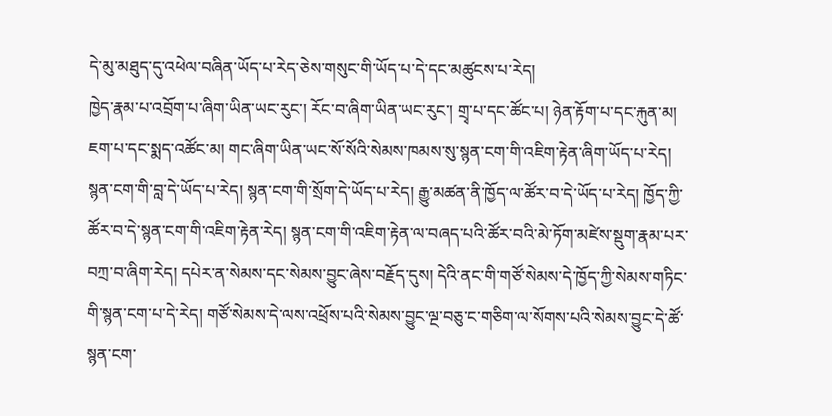དེ་མུ་མཐུད་དུ་འཕེལ་བཞིན་ཡོད་པ་རེད་ཅེས་གསུང་གི་ཡོད་པ་དེ་དང་མཚུངས་པ་རེད།
ཁྱེད་རྣམ་པ་འབྲོག་པ་ཞིག་ཡིན་ཡང་རུང་། རོང་བ་ཞིག་ཡིན་ཡང་རུང་། གྲྭ་པ་དང་ཚོང་པ། ཉེན་རྟོག་པ་དང་རྐུན་མ། ཇག་པ་དང་སྨད་འཚོང་མ། གང་ཞིག་ཡིན་ཡང་སོ་སོའི་སེམས་ཁམས་སུ་སྙན་ངག་གི་འཇིག་རྟེན་ཞིག་ཡོད་པ་རེད། སྙན་ངག་གི་བླ་དེ་ཡོད་པ་རེད། སྙན་ངག་གི་སྲོག་དེ་ཡོད་པ་རེད། རྒྱུ་མཚན་ནི་ཁྱོད་ལ་ཚོར་བ་དེ་ཡོད་པ་རེད། ཁྱོད་ཀྱི་ཚོར་བ་དེ་སྙན་ངག་གི་འཇིག་རྟེན་རེད། སྙན་ངག་གི་འཇིག་རྟེན་ལ་བཞད་པའི་ཚོར་བའི་མེ་ཏོག་མཛེས་སྡུག་རྣམ་པར་བཀྲ་བ་ཞིག་རེད། དཔེར་ན་སེམས་དང་སེམས་བྱུང་ཞེས་བརྗོད་དུས། དེའི་ནང་གི་གཙོ་སེམས་དེ་ཁྱོད་ཀྱི་སེམས་གཏིང་གི་སྙན་ངག་པ་དེ་རེད། གཙོ་སེམས་དེ་ལས་འཕྲོས་པའི་སེམས་བྱུང་ལྔ་བཅུ་ང་གཅིག་ལ་སོགས་པའི་སེམས་བྱུང་དེ་ཚོ་སྙན་ངག་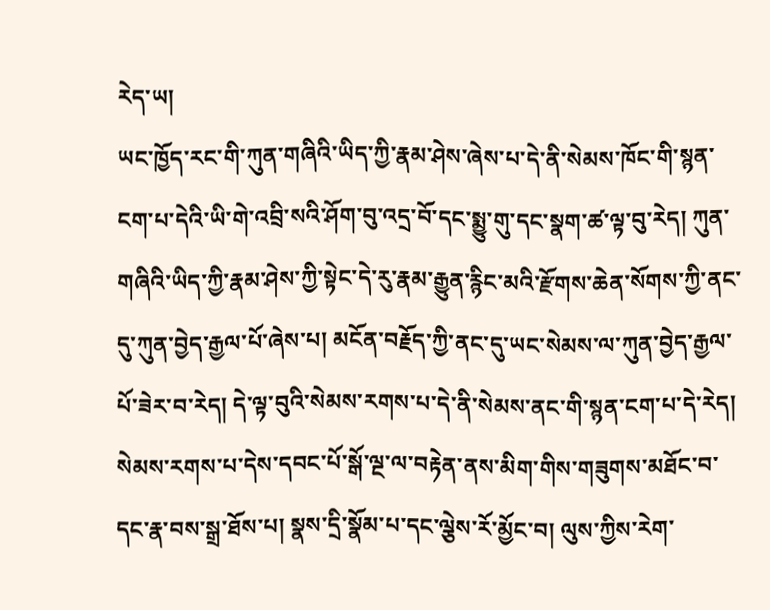རེད་ཡ།
ཡང་ཁྱོད་རང་གི་ཀུན་གཞིའི་ཡིད་ཀྱི་རྣམ་ཤེས་ཞེས་པ་དེ་ནི་སེམས་ཁོང་གི་སྙན་ངག་པ་དེའི་ཡི་གེ་འབྲི་སའི་ཤོག་བུ་འདྲ་བོ་དང་སྨྱུ་གུ་དང་སྣག་ཚ་ལྟ་བུ་རེད། ཀུན་གཞིའི་ཡིད་ཀྱི་རྣམ་ཤེས་ཀྱི་སྟེང་དེ་རུ་རྣམ་རྒྱུན་རྙིང་མའི་རྫོགས་ཆེན་སོགས་ཀྱི་ནང་དུ་ཀུན་བྱེད་རྒྱལ་པོ་ཞེས་པ། མངོན་བརྗོད་ཀྱི་ནང་དུ་ཡང་སེམས་ལ་ཀུན་བྱེད་རྒྱལ་པོ་ཟེར་བ་རེད། དེ་ལྟ་བུའི་སེམས་རགས་པ་དེ་ནི་སེམས་ནང་གི་སྙན་ངག་པ་དེ་རེད། སེམས་རགས་པ་དེས་དབང་པོ་སྒོ་ལྔ་ལ་བརྟེན་ནས་མིག་གིས་གཟུགས་མཐོང་བ་དང་རྣ་བས་སྒྲ་ཐོས་པ། སྣས་དྲི་སྣོམ་པ་དང་ལྕེས་རོ་མྱོང་བ། ལུས་ཀྱིས་རེག་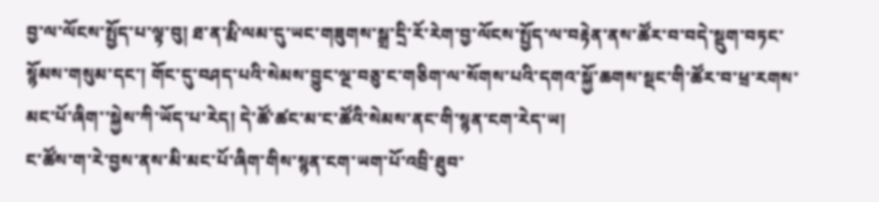བྱ་ལ་ལོངས་སྤྱོད་པ་ལྟ་བུ། ཐ་ན་རྨི་ལམ་དུ་ཡང་གཟུགས་སྒྲ་དྲི་རོ་རེག་བྱ་ལོངས་སྤྱོད་ལ་བརྟེན་ནས་ཚོར་བ་བདེ་སྡུག་བཏང་སྙོམས་གསུམ་དང་། གོང་དུ་བཤད་པའི་སེམས་བྱུང་ལྔ་བཅུ་ང་གཅིག་ལ་སོགས་པའི་དགའ་སྐྱོ་ཆགས་སྡང་གི་ཚོར་བ་ཕྲ་རགས་མང་པོ་ཞིག་་སྐྱེས་ཀི་ཡོད་པ་རེད། དེ་ཚོ་ཚང་མ་ང་ཚོའི་སེམས་ནང་གི་སྙན་ངག་རེད་ཡ།
ང་ཚོས་ག་རེ་བྱས་ནས་མི་མང་པོ་ཞིག་གིས་སྙན་ངག་ཡག་པོ་འབྲི་ཐུབ་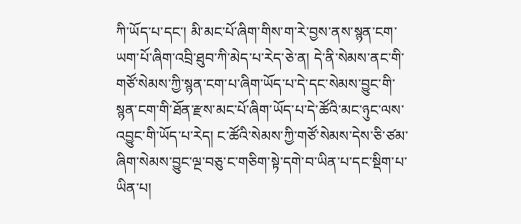ཀི་ཡོད་པ་དང་། མི་མང་པོ་ཞིག་གིས་ག་རེ་བྱས་ནས་སྙན་ངག་ཡག་པོ་ཞིག་འབྲི་ཐུབ་ཀི་མེད་པ་རེད་ཅེ་ན། དེ་ནི་སེམས་ནང་གི་གཙོ་སེམས་ཀྱི་སྙན་ངག་པ་ཞིག་ཡོད་པ་དེ་དང་སེམས་བྱུང་གི་སྙན་ངག་གི་ཐོན་རྫས་མང་པོ་ཞིག་ཡོད་པ་དེ་ཚོའི་མང་ཉུང་ལས་འབྱུང་གི་ཡོད་པ་རེད། ང་ཚོའི་སེམས་ཀྱི་གཙོ་སེམས་དེས་ཅི་ཙམ་ཞིག་སེམས་བྱུང་ལྔ་བཅུ་ང་གཅིག་སྟེ་དགེ་བ་ཡིན་པ་དང་སྡིག་པ་ཡིན་པ།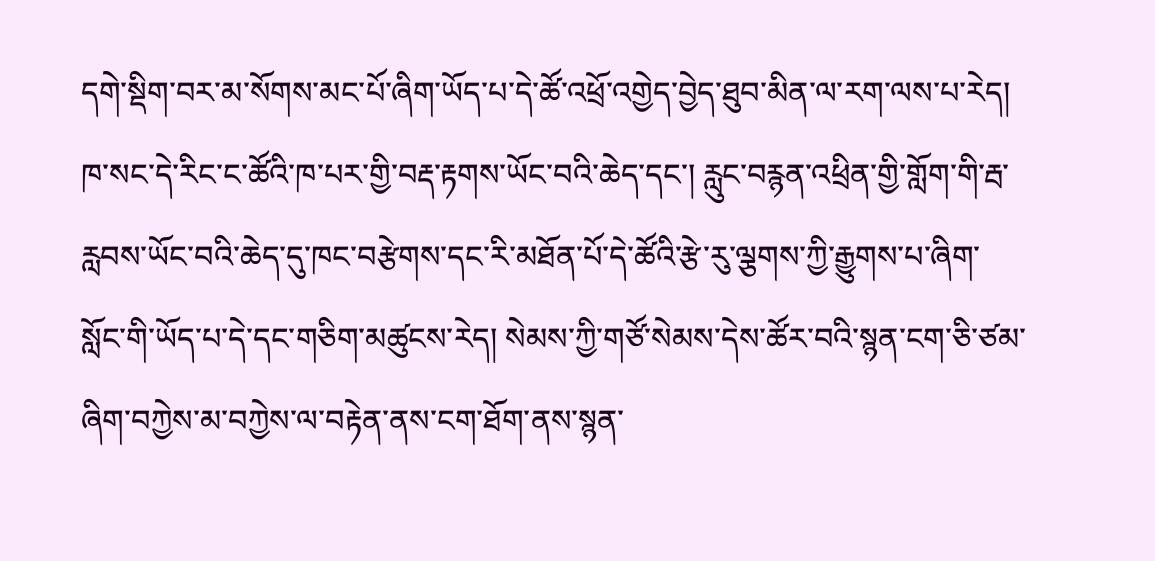དགེ་སྡིག་བར་མ་སོགས་མང་པོ་ཞིག་ཡོད་པ་དེ་ཚོ་འཕྲོ་འགྱེད་བྱེད་ཐུབ་མིན་ལ་རག་ལས་པ་རེད།
ཁ་སང་དེ་རིང་ང་ཚོའི་ཁ་པར་གྱི་བརྡ་རྟགས་ཡོང་བའི་ཆེད་དང་། རླུང་བརྙན་འཕྲིན་གྱི་གློག་གི་རྦ་རླབས་ཡོང་བའི་ཆེད་དུ་ཁང་བརྩེགས་དང་རི་མཐོན་པོ་དེ་ཚོའི་རྩེ་རུ་ལྕགས་ཀྱི་རྒྱུགས་པ་ཞིག་སློང་གི་ཡོད་པ་དེ་དང་གཅིག་མཚུངས་རེད། སེམས་ཀྱི་གཙོ་སེམས་དེས་ཚོར་བའི་སྙན་ངག་ཅི་ཙམ་ཞིག་བཀྱེས་མ་བཀྱེས་ལ་བརྟེན་ནས་ངག་ཐོག་ནས་སྙན་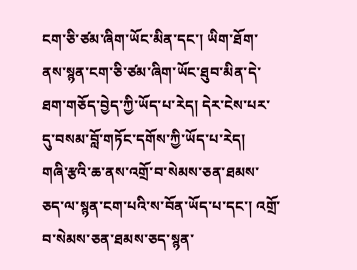ངག་ཅི་ཙམ་ཞིག་ཡོང་མིན་དང་། ཡིག་ཐོག་ནས་སྙན་ངག་ཅི་ཙམ་ཞིག་ཡོང་ཐུབ་མིན་དེ་ཐག་གཅོད་བྱེད་ཀྱི་ཡོད་པ་རེད། དེར་ངེས་པར་དུ་བསམ་བློ་གཏོང་དགོས་ཀྱི་ཡོད་པ་རེད།
གཞི་རྩའི་ཆ་ནས་འགྲོ་བ་སེམས་ཅན་ཐམས་ཅད་ལ་སྙན་ངག་པའི་ས་བོན་ཡོད་པ་དང་། འགྲོ་བ་སེམས་ཅན་ཐམས་ཅད་སྙན་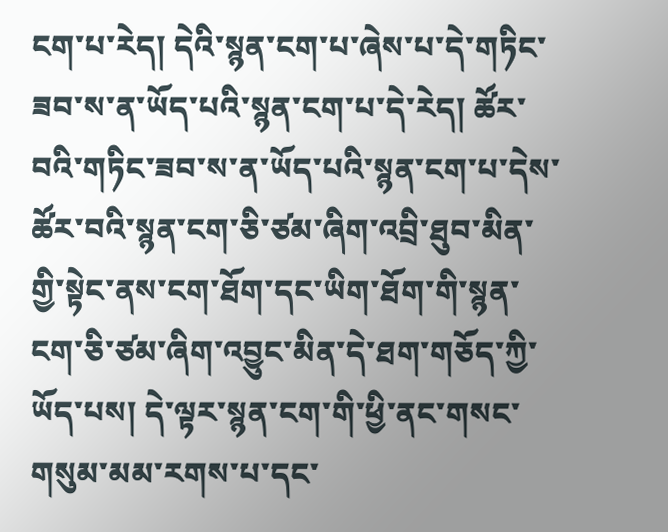ངག་པ་རེད། དེའི་སྙན་ངག་པ་ཞེས་པ་དེ་གཏིང་ཟབ་ས་ན་ཡོད་པའི་སྙན་ངག་པ་དེ་རེད། ཚོར་བའི་གཏིང་ཟབ་ས་ན་ཡོད་པའི་སྙན་ངག་པ་དེས་ཚོར་བའི་སྙན་ངག་ཅི་ཙམ་ཞིག་འབྲི་ཐུབ་མིན་གྱི་སྟེང་ནས་ངག་ཐོག་དང་ཡིག་ཐོག་གི་སྙན་ངག་ཅི་ཙམ་ཞིག་འབྱུང་མིན་དེ་ཐག་གཅོད་ཀྱི་ཡོད་པས། དེ་ལྟར་སྙན་ངག་གི་ཕྱི་ནང་གསང་གསུམ་མམ་རགས་པ་དང་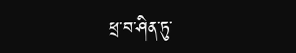ཕྲ་བ་ཤིན་ཏུ་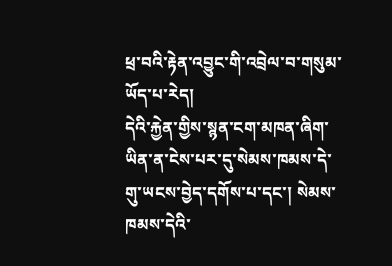ཕྲ་བའི་རྟེན་འབྱུང་གི་འབྲེལ་བ་གསུམ་ཡོད་པ་རེད།
དེའི་རྐྱེན་གྱིས་སྙན་ངག་མཁན་ཞིག་ཡིན་ན་ངེས་པར་དུ་སེམས་ཁམས་དེ་གུ་ཡངས་བྱེད་དགོས་པ་དང་། སེམས་ཁམས་དེའི་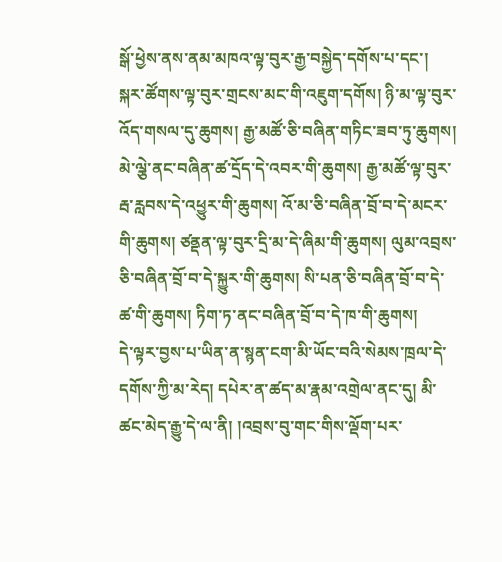སྒོ་ཕྱེས་ནས་ནམ་མཁའ་ལྟ་བུར་རྒྱ་བསྐྱེད་དགོས་པ་དང་། སྐར་ཚོགས་ལྟ་བུར་གྲངས་མང་གི་འཇུག་དགོས། ཉི་མ་ལྟ་བུར་འོད་གསལ་དུ་ཆུགས། རྒྱ་མཚོ་ཅི་བཞིན་གཏིང་ཟབ་ཏུ་ཆུགས། མེ་ལྕེ་ནང་བཞིན་ཚ་དྲོད་དེ་འབར་གི་ཆུགས། རྒྱ་མཚོ་ལྟ་བུར་རྦ་རླབས་དེ་འཕྱུར་གི་ཆུགས། འོ་མ་ཅི་བཞིན་བྲོ་བ་དེ་མངར་གི་ཆུགས། ཙནྡན་ལྟ་བུར་དྲི་མ་དེ་ཞིམ་གི་ཆུགས། ལུམ་འབྲས་ཅི་བཞིན་བྲོ་བ་དེ་སྐྱུར་གི་ཆུགས། སི་པན་ཅི་བཞིན་བྲོ་བ་དེ་ཚ་གི་ཆུགས། ཏིག་ཏ་ནང་བཞིན་བྲོ་བ་དེ་ཁ་གི་ཆུགས།
དེ་ལྟར་བྱས་པ་ཡིན་ན་སྙན་ངག་མི་ཡོང་བའི་སེམས་ཁྲལ་དེ་དགོས་ཀྱི་མ་རེད། དཔེར་ན་ཚད་མ་རྣམ་འགྲེལ་ནང་དུ། མི་ཚང་མེད་རྒྱུ་དེ་ལ་ནི། །འབྲས་བུ་གང་གིས་ལྡོག་པར་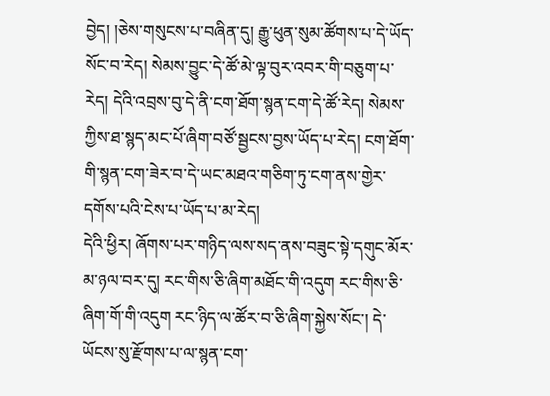བྱེད། །ཅེས་གསུངས་པ་བཞིན་དུ། རྒྱུ་ཕུན་སུམ་ཚོགས་པ་དེ་ཡོད་སོང་བ་རེད། སེམས་བྱུང་དེ་ཚོ་མེ་ལྟ་བུར་འབར་གི་བཅུག་པ་རེད། དེའི་འབྲས་བུ་དེ་ནི་ངག་ཐོག་སྙན་ངག་དེ་ཚོ་རེད། སེམས་ཀྱིས་ཐ་སྙད་མང་པོ་ཞིག་བཙོ་སྦྱངས་བྱས་ཡོད་པ་རེད། ངག་ཐོག་གི་སྙན་ངག་ཟེར་བ་དེ་ཡང་མཐའ་གཅིག་ཏུ་ངག་ནས་གྱེར་དགོས་པའི་ངེས་པ་ཡོད་པ་མ་རེད།
དེའི་ཕྱིར། ཞོགས་པར་གཉིད་ལས་སད་ནས་བཟུང་སྟེ་དགུང་མོར་མ་ཉལ་བར་དུ། རང་གིས་ཅི་ཞིག་མཐོང་གི་འདུག རང་གིས་ཅི་ཞིག་གོ་གི་འདུག རང་ཉིད་ལ་ཚོར་བ་ཅི་ཞིག་སྐྱེས་སོང་། དེ་ཡོངས་སུ་རྫོགས་པ་ལ་སྙན་ངག་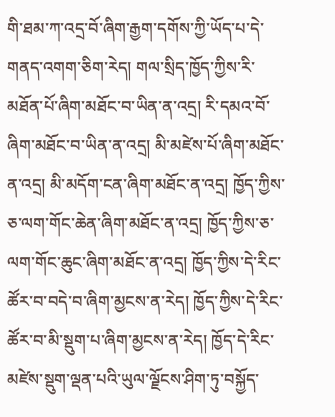གི་ཐམ་ཀ་འདྲ་བོ་ཞིག་རྒྱག་དགོས་ཀྱི་ཡོད་པ་དེ་གནད་འགག་ཅིག་རེད། གལ་སྲིད་ཁྱོད་ཀྱིས་རི་མཐོན་པོ་ཞིག་མཐོང་བ་ཡིན་ན་འདྲ། རི་དམའ་བོ་ཞིག་མཐོང་བ་ཡིན་ན་འདྲ། མི་མཛེས་པོ་ཞིག་མཐོང་ན་འདྲ། མི་མདོག་ངན་ཞིག་མཐོང་ན་འདྲ། ཁྱོད་ཀྱིས་ཅ་ལག་གོང་ཆེན་ཞིག་མཐོང་ན་འདྲ། ཁྱོད་ཀྱིས་ཅ་ལག་གོང་ཆུང་ཞིག་མཐོང་ན་འདྲ། ཁྱོད་ཀྱིས་དེ་རིང་ཚོར་བ་བདེ་བ་ཞིག་མྱངས་ན་རེད། ཁྱོད་ཀྱིས་དེ་རིང་ཚོར་བ་མི་སྡུག་པ་ཞིག་མྱངས་ན་རེད། ཁྱོད་དེ་རིང་མཛེས་སྡུག་ལྡན་པའི་ཡུལ་ལྗོངས་ཤིག་ཏུ་བསྐྱོད་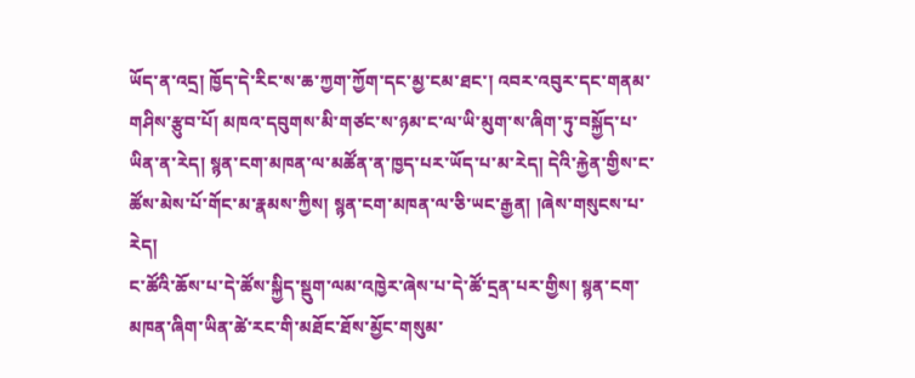ཡོད་ན་འདྲ། ཁྱོད་དེ་རིང་ས་ཆ་ཀྱག་ཀྱོག་དང་མྱ་ངམ་ཐང་། འབར་འབུར་དང་གནམ་གཤིས་རྩུབ་པོ། མཁའ་དབུགས་མི་གཙང་ས་ཉམ་ང་ལ་ཡི་མུག་ས་ཞིག་ཏུ་བསྐྱོད་པ་ཡིན་ན་རེད། སྙན་ངག་མཁན་ལ་མཚོན་ན་ཁྱད་པར་ཡོད་པ་མ་རེད། དེའི་རྐྱེན་གྱིས་ང་ཚོས་མེས་པོ་གོང་མ་རྣམས་ཀྱིས། སྙན་ངག་མཁན་ལ་ཅི་ཡང་རྒྱན། །ཞེས་གསུངས་པ་རེད།
ང་ཚོའི་ཆོས་པ་དེ་ཚོས་སྐྱིད་སྡུག་ལམ་འཁྱེར་ཞེས་པ་དེ་ཚོ་དྲན་པར་གྱིས། སྙན་ངག་མཁན་ཞིག་ཡིན་ཚེ་རང་གི་མཐོང་ཐོས་མྱོང་གསུམ་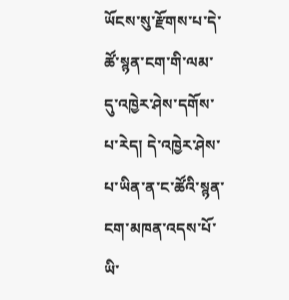ཡོངས་སུ་རྫོགས་པ་དེ་ཚོ་སྙན་ངག་གི་ལམ་དུ་འཁྱེར་ཤེས་དགོས་པ་རེད། དེ་འཁྱེར་ཤེས་པ་ཡིན་ན་ང་ཚོའི་སྙན་ངག་མཁན་འདས་པོ་ཡི་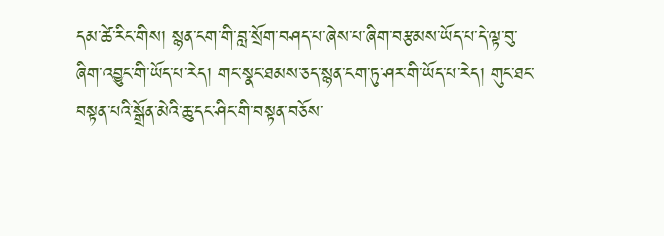དམ་ཚེ་རིང་གིས། སྙན་ངག་གི་བླ་སྲོག་བཤད་པ་ཞེས་པ་ཞིག་བརྩམས་ཡོད་པ་དེ་ལྟ་བུ་ཞིག་འབྱུང་གི་ཡོད་པ་རེད། གང་སྣང་ཐམས་ཅད་སྙན་ངག་ཏུ་ཤར་གི་ཡོད་པ་རེད། གུང་ཐང་བསྟན་པའི་སྒྲོན་མེའི་ཆུ་དང་ཤིང་གི་བསྟན་བཅོས་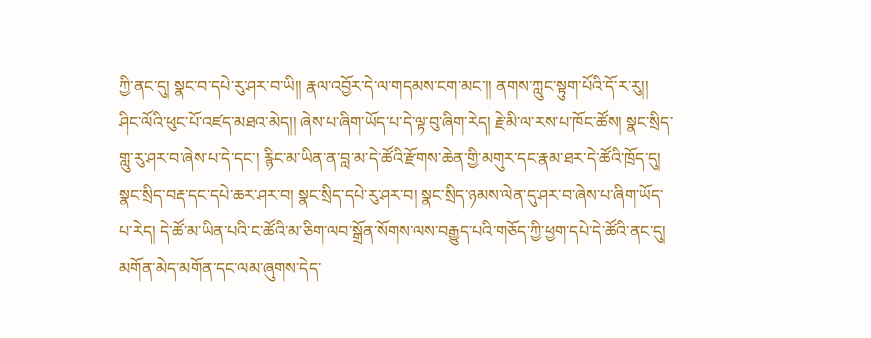ཀྱི་ནང་དུ། སྣང་བ་དཔེ་རུ་ཤར་བ་ཡི།། རྣལ་འབྱོར་དེ་ལ་གདམས་ངག་མང་།། ནགས་ཀླུང་སྟུག་པོའི་དོ་ར་རུ།། ཤིང་ལོའི་ཕུང་པོ་འཛད་མཐའ་མེད།། ཞེས་པ་ཞིག་ཡོད་པ་དེ་ལྟ་བུ་ཞིག་རེད། རྗེ་མི་ལ་རས་པ་ཁོང་ཚོས། སྣང་སྲིད་གླུ་རུ་ཤར་བ་ཞེས་པ་དེ་དང་། རྙིང་མ་ཡིན་ན་བླ་མ་དེ་ཚོའི་རྫོགས་ཆེན་གྱི་མགུར་དང་རྣམ་ཐར་དེ་ཚོའི་ཁྲོད་དུ། སྣང་སྲིད་བརྡ་དང་དཔེ་ཆར་ཤར་བ། སྣང་སྲིད་དཔེ་རུ་ཤར་བ། སྣང་སྲིད་ཉམས་ལེན་དུ་ཤར་བ་ཞེས་པ་ཞིག་ཡོད་པ་རེད། དེ་ཚོ་མ་ཡིན་པའི་ང་ཚོའི་མ་ཅིག་ལབ་སྒྲོན་སོགས་ལས་བརྒྱུད་པའི་གཅོད་ཀྱི་ཕྱག་དཔེ་དེ་ཚོའི་ནང་དུ། མགོན་མེད་མགོན་དང་ལམ་ཞུགས་དེད་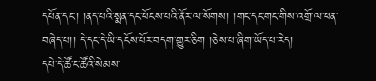དཔོན་དང་། །ནད་པའི་སྨན་དང་ཕོངས་པའི་ནོར་ལ་སོགས། །གང་དང་གང་གིས་འགྲོ་ལ་ཕན་བཞེད་པ།། དེ་དང་དེ་ཡི་དངོས་པོར་བདག་གྱུར་ཅིག །ཅེས་པ་ཞིག་ཡོད་པ་རེད།
དཔེ་དེ་ཚོ་ང་ཚོའི་སེམས་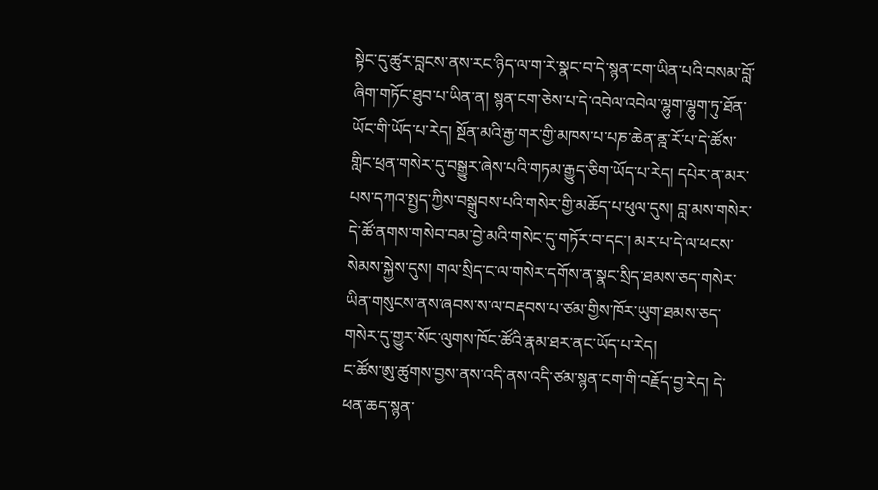སྟེང་དུ་ཚུར་བླངས་ནས་རང་ཉིད་ལ་ག་རེ་སྣང་བ་དེ་སྙན་ངག་ཡིན་པའི་བསམ་བློ་ཞིག་གཏོང་ཐུབ་པ་ཡིན་ན། སྙན་ངག་ཅེས་པ་དེ་འབེལ་འབེལ་ལྷུག་ལྷུག་ཏུ་ཐོན་ཡོང་གི་ཡོད་པ་རེད། སྔོན་མའི་རྒྱ་གར་གྱི་མཁས་པ་པཎ་ཆེན་ནྰ་རོ་པ་དེ་ཚོས་གླིང་ཕྲན་གསེར་དུ་བསྒྱུར་ཞེས་པའི་གཏམ་རྒྱུད་ཅིག་ཡོད་པ་རེད། དཔེར་ན་མར་པས་དཀའ་སྤྱད་ཀྱིས་བསྒྲུབས་པའི་གསེར་གྱི་མཆོད་པ་ཕུལ་དུས། བླ་མས་གསེར་དེ་ཚོ་ནགས་གསེབ་བམ་བྱེ་མའི་གསེང་དུ་གཏོར་བ་དང་། མར་པ་དེ་ལ་ཕངས་སེམས་སྐྱེས་དུས། གལ་སྲིད་ང་ལ་གསེར་དགོས་ན་སྣང་སྲིད་ཐམས་ཅད་གསེར་ཡིན་གསུངས་ནས་ཞབས་ས་ལ་བརྡབས་པ་ཙམ་གྱིས་ཁོར་ཡུག་ཐམས་ཅད་གསེར་དུ་གྱུར་སོང་ལུགས་ཁོང་ཚོའི་རྣམ་ཐར་ནང་ཡོད་པ་རེད།
ང་ཚོས་ཨུ་ཚུགས་བྱས་ནས་འདི་ནས་འདི་ཙམ་སྙན་ངག་གི་བརྗོད་བྱ་རེད། དེ་ཕན་ཆད་སྙན་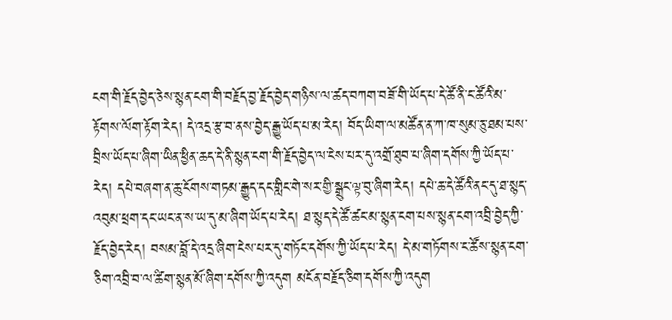ངག་གི་རྗོད་བྱེད་ཅེས་སྙན་ངག་གི་བརྗོད་བྱ་རྗོད་བྱེད་གཉིས་ལ་ཚད་བཀག་བཟོ་གི་ཡོད་པ་དེ་ཚོ་ནི་ང་ཚོའི་མ་རྟོགས་ལོག་རྟོག་རེད། དེ་འདྲ་རྩ་བ་ནས་བྱེད་རྒྱུ་ཡོད་པ་མ་རེད། བོད་ཡིག་ལ་མཚོན་ན་ཀ་ཁ་སུམ་ཅུ་ཐམ་པས་བྲིས་ཡོད་པ་ཞིག་ཡིན་ཕྱིན་ཆད་དེ་ནི་སྙན་ངག་གི་རྗོད་བྱེད་ལ་ངེས་པར་དུ་འགྲོ་ཐུབ་པ་ཞིག་དགོས་ཀྱི་ཡོད་པ་རེད། དཔེ་བཞག་ན་ཆུ་ངོགས་གཏམ་རྒྱུད་དང་གླིང་གེ་སར་གྱི་སྒྲུང་ལྟ་བུ་ཞིག་རེད། དཔེ་ཆ་དེ་ཚོའི་ནང་དུ་ཐ་སྙད་འབུམ་ཕྲག་དང་ཡང་ན་ས་ཡ་དུ་མ་ཞིག་ཡོད་པ་རེད། ཐ་སྙད་དེ་ཚོ་ཚང་མ་སྙན་ངག་པས་སྙན་ངག་འབྲི་བྱེད་ཀྱི་རྗོད་བྱེད་རེད། བསམ་བློ་དེ་འདྲ་ཞིག་ངེས་པར་དུ་གཏོང་དགོས་ཀྱི་ཡོད་པ་རེད། དེ་མ་གཏོགས་ང་ཚོས་སྙན་ངག་ཅིག་འབྲི་བ་ལ་ཚིག་སྙན་མོ་ཞིག་དགོས་ཀྱི་འདུག མངོན་བརྗོད་ཅིག་དགོས་ཀྱི་འདུག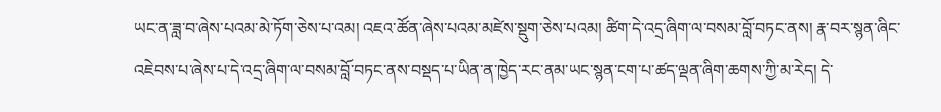ཡང་ན་ཟླ་བ་ཞེས་པའམ་མེ་ཏོག་ཅེས་པ་འམ། འཇའ་ཚོན་ཞེས་པའམ་མཛེས་སྡུག་ཅེས་པའམ། ཚིག་དེ་འདྲ་ཞིག་ལ་བསམ་བློ་བཏང་ནས། རྣ་བར་སྙན་ཞིང་འཇེབས་པ་ཞེས་པ་དེ་འདྲ་ཞིག་ལ་བསམ་བློ་བཏང་ནས་བསྡད་པ་ཡིན་ན་ཁྱེད་རང་ནམ་ཡང་སྙན་ངག་པ་ཚད་ལྡན་ཞིག་ཆགས་ཀྱི་མ་རེད། དེ་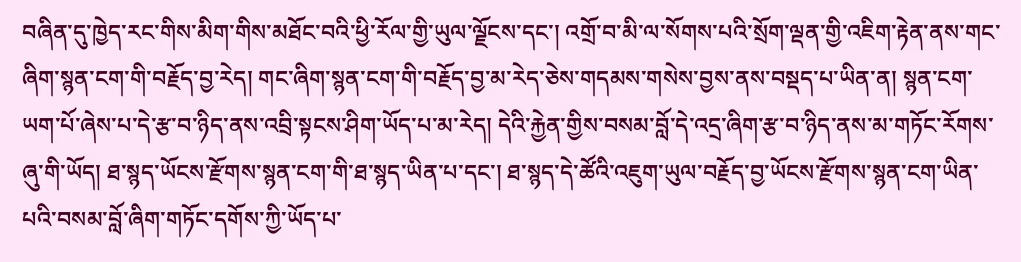བཞིན་དུ་ཁྱེད་རང་གིས་མིག་གིས་མཐོང་བའི་ཕྱི་རོལ་གྱི་ཡུལ་ལྗོངས་དང་། འགྲོ་བ་མི་ལ་སོགས་པའི་སྲོག་ལྡན་གྱི་འཇིག་རྟེན་ནས་གང་ཞིག་སྙན་ངག་གི་བརྗོད་བྱ་རེད། གང་ཞིག་སྙན་ངག་གི་བརྗོད་བྱ་མ་རེད་ཅེས་གདམས་གསེས་བྱས་ནས་བསྡད་པ་ཡིན་ན། སྙན་ངག་ཡག་པོ་ཞེས་པ་དེ་རྩ་བ་ཉིད་ནས་འབྲི་སྟངས་ཤིག་ཡོད་པ་མ་རེད། དེའི་རྐྱེན་གྱིས་བསམ་བློ་དེ་འདྲ་ཞིག་རྩ་བ་ཉིད་ནས་མ་གཏོང་རོགས་ཞུ་གི་ཡོད། ཐ་སྙད་ཡོངས་རྫོགས་སྙན་ངག་གི་ཐ་སྙད་ཡིན་པ་དང་། ཐ་སྙད་དེ་ཚོའི་འཇུག་ཡུལ་བརྗོད་བྱ་ཡོངས་རྫོགས་སྙན་ངག་ཡིན་པའི་བསམ་བློ་ཞིག་གཏོང་དགོས་ཀྱི་ཡོད་པ་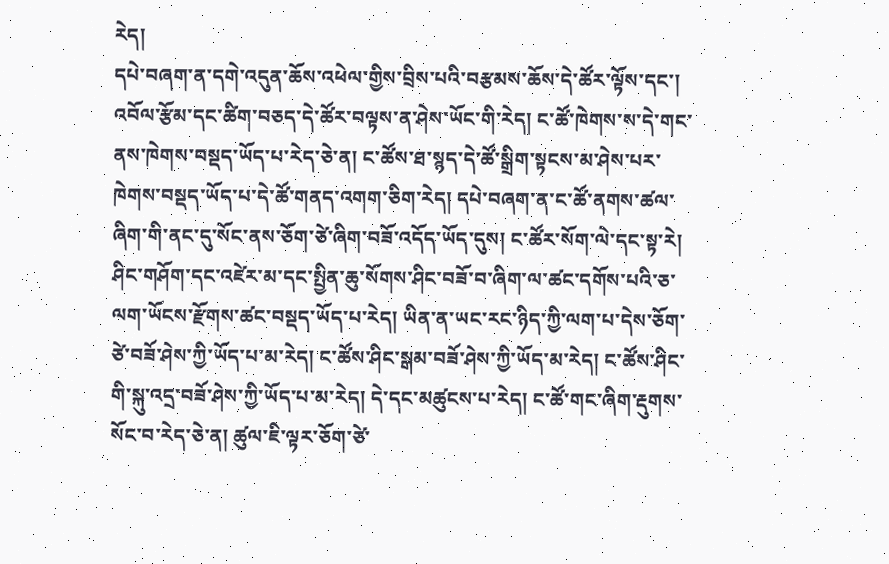རེད།
དཔེ་བཞག་ན་དགེ་འདུན་ཆོས་འཕེལ་གྱིས་བྲིས་པའི་བརྩམས་ཆོས་དེ་ཚོར་ལྟོས་དང་། འབོལ་རྩོམ་དང་ཚིག་བཅད་དེ་ཚོར་བལྟས་ན་ཤེས་ཡོང་གི་རེད། ང་ཚོ་ཁེགས་ས་དེ་གང་ནས་ཁེགས་བསྡད་ཡོད་པ་རེད་ཅེ་ན། ང་ཚོས་ཐ་སྙད་དེ་ཚོ་སྒྲིག་སྟངས་མ་ཤེས་པར་ཁེགས་བསྡད་ཡོད་པ་དེ་ཚོ་གནད་འགག་ཅིག་རེད། དཔེ་བཞག་ན་ང་ཚོ་ནགས་ཚལ་ཞིག་གི་ནང་དུ་སོང་ནས་ཅོག་ཙེ་ཞིག་བཟོ་འདོད་ཡོད་དུས། ང་ཚོར་སོག་ལེ་དང་སྟ་རེ། ཤིང་གཤོག་དང་འཛེར་མ་དང་སྤྱིན་ཆུ་སོགས་ཤིང་བཟོ་བ་ཞིག་ལ་ཚང་དགོས་པའི་ཅ་ལག་ཡོངས་རྫོགས་ཚང་བསྡད་ཡོད་པ་རེད། ཡིན་ན་ཡང་རང་ཉིད་ཀྱི་ལག་པ་དེས་ཅོག་ཙེ་བཟོ་ཤེས་ཀྱི་ཡོད་པ་མ་རེད། ང་ཚོས་ཤིང་སྒམ་བཟོ་ཤེས་ཀྱི་ཡོད་མ་རེད། ང་ཚོས་ཤིང་གི་སྐུ་འདྲ་བཟོ་ཤེས་ཀྱི་ཡོད་པ་མ་རེད། དེ་དང་མཚུངས་པ་རེད། ང་ཚོ་གང་ཞིག་རྡུགས་སོང་བ་རེད་ཅེ་ན། ཚུལ་ཇི་ལྟར་ཅོག་ཙེ་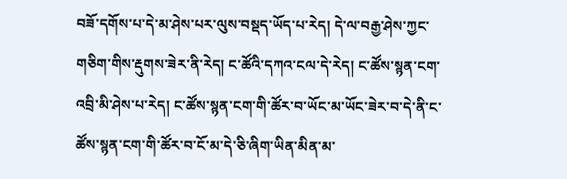བཟོ་དགོས་པ་དེ་མ་ཤེས་པར་ལུས་བསྡད་ཡོད་པ་རེད། དེ་ལ་བརྒྱ་ཤེས་ཀྱང་གཅིག་གིས་རྡུགས་ཟེར་ནི་རེད། ང་ཚོའི་དཀའ་ངལ་དེ་རེད། ང་ཚོས་སྙན་ངག་འབྲི་མི་ཤེས་པ་རེད། ང་ཚོས་སྙན་ངག་གི་ཚོར་བ་ཡོང་མ་ཡོང་ཟེར་བ་དེ་ནི་ང་ཚོས་སྙན་ངག་གི་ཚོར་བ་ངོ་མ་དེ་ཅི་ཞིག་ཡིན་མིན་མ་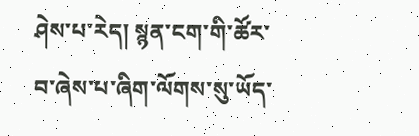ཤེས་པ་རེད། སྙན་ངག་གི་ཚོར་བ་ཞེས་པ་ཞིག་ལོགས་སུ་ཡོད་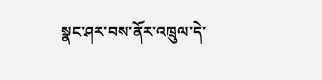སྣང་ཤར་བས་ནོར་འཁྲུལ་དེ་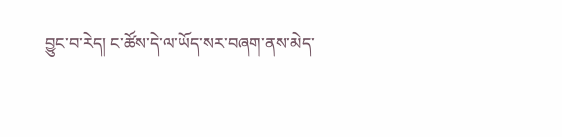བྱུང་བ་རེད། ང་ཚོས་དེ་ལ་ཡོད་སར་བཞག་ནས་མེད་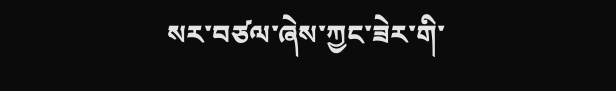སར་བཙལ་ཞེས་ཀྱང་ཟེར་གི་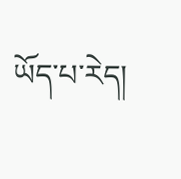ཡོད་པ་རེད།